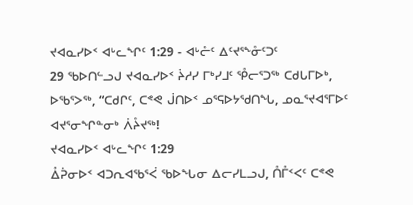ᔪᐊᓇᓯᐅᑉ ᐊᒡᓚᖏᑦ 1:29 - ᐊᒡᓔᑦ ᐃᑦᔪᕐᖕᓁᑦᑐᑦ
29 ᖃᐅᑎᓪᓗᒍ ᔪᐊᓇᓯᐅᑉ ᔩᓱᓯ ᒥᒃᓯᒧᑦ ᕾᓕᕐᑐᖅ ᑕᑯᒐᒥᐅᒃ, ᐅᖃᕐᐳᖅ, “ᑕᑯᒋᑦ, ᑕᕝᕙ ᒎᑎᐅᑉ ᓄᕐᕋᐅᔭᖁᑎᖓ, ᓄᓇᕐᔪᐊᕐᒥᐅᑦ ᐊᔪᕐᓂᖏᓐᓂᒃ ᐲᔧᔪᖅ!
ᔪᐊᓇᓯᐅᑉ ᐊᒡᓚᖏᑦ 1:29
ᐂᕉᓂᐅᑉ ᐊᑐᕆᐊᖃᕐᐹ ᖃᐅᖓᓂ ᐃᓕᓯᒪᓗᒍ, ᑍᒤᑉᐸᑦ ᑕᕝᕙ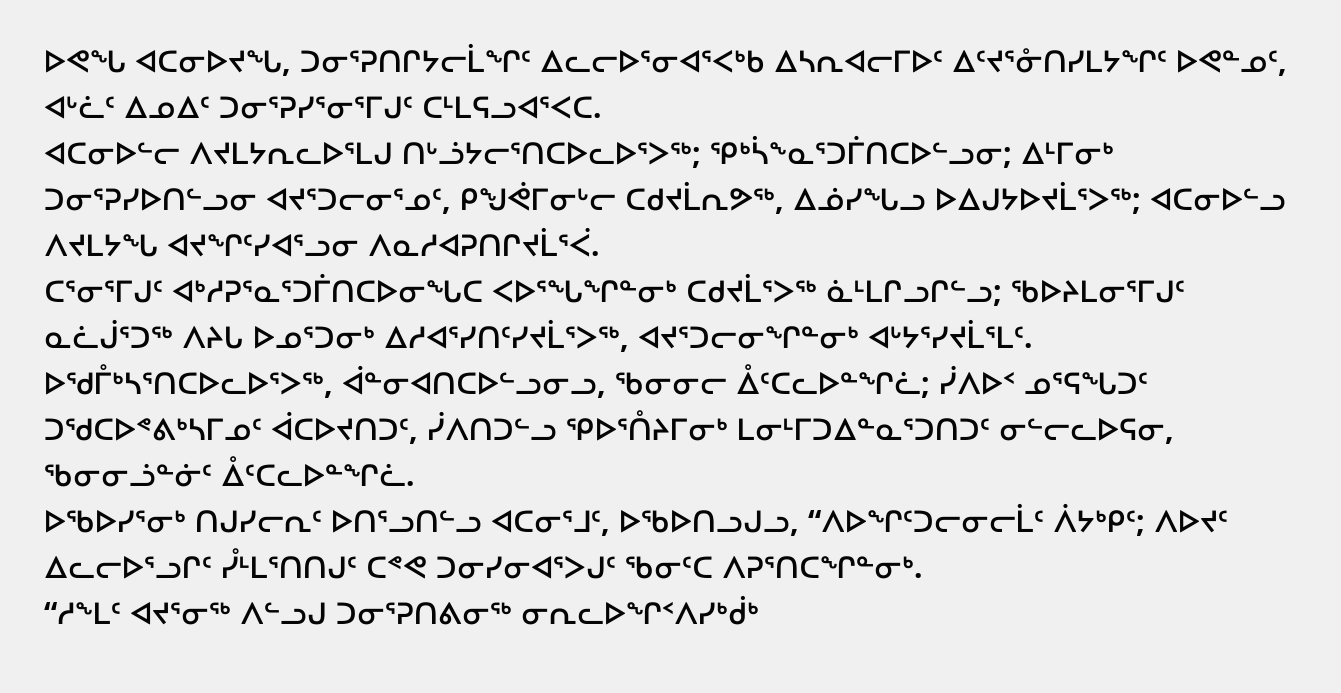ᐅᕙᖓ ᐊᑕᓂᐅᔪᖓ, ᑐᓂᕐᕈᑎᒋᔭᓕᒫᖏᑦ ᐃᓚᓕᐅᕐᓂᐊᕐᐸᒃᑲ ᐃᓴᕆᐊᓕᒥᐅᑦ ᐃᑦᔪᕐᓁᑎᓯᒪᔭᖏᑦ ᐅᕙᓐᓄᑦ, ᐊᒡᓛᑦ ᐃᓄᐃᑦ ᑐᓂᕐᕈᓯᕐᓂᕐᒥᒍᑦ ᑕᒻᒪᕋᓗᐊᕐᐸᑕ.
ᐊᑕᓂᐅᓪᓕ ᐱᔪᒪᔭᕆᓚᐅᕐᒪᒍ ᑎᒡᓘᔭᓕᕐᑎᑕᐅᓚᐅᕐᐳᖅ; ᕿᒃᓵᖕᓇᕐᑐᒦᑎᑕᐅᓪᓗᓂ; ᐃᒻᒥᓂᒃ ᑐᓂᕐᕈᓯᐅᑎᓪᓗᓂ ᐊᔪᕐᑐᓕᓂᕐᓄᑦ, ᑭᖑᕚᒥᓂᒡᓕ ᑕᑯᔪᒫᕆᕗᖅ, ᐃᓅᓯᖓᓗ ᐅᐃᒍᔭᐅᔪᒫᕐᐳᖅ; ᐊᑕᓂᐅᓪᓗ ᐱᔪᒪᔭᖓ ᐊᔪᖏᑦᓯᐊᕐᓗᓂ ᐱᓇᓱᐊᕈᑎᒋᔪᒫᕐᐹ.
ᑕᕐᓂᕐᒥᒍᑦ ᐊᒃᓱᕈᕐᓇᕐᑐᒦᑎᑕᐅᓂᖓᑕ ᐸᐅᕐᖓᖏᓐᓂᒃ ᑕᑯᔪᒫᕐᐳᖅ ᓈᒻᒪᒋᓗᒋᓪᓗ; ᖃᐅᔨᒪᓂᕐᒥᒍᑦ ᓇᓛᒎᕐᑐᖅ ᐱᔨᒐ ᐅᓄᕐᑐᓂᒃ ᐃᓱᐊᕐᓯᑎᑦᓯᔪᒫᕐᐳᖅ, ᐊᔪᕐᑐᓕᓂᖏᓐᓂᒃ ᐊᒡᔭᕐᓯᔪᒫᕐᒪᑦ.
ᐅᖁᒤᒃᓴᕐᑎᑕᐅᓚᐅᕐᐳᖅ, ᐋᓐᓂᐊᑎᑕᐅᓪᓗᓂᓗ, ᖃᓂᓂᓕ ᐂᑦᑕᓚᐅᓐᖏᓛ; ᓰᐱᐅᑉ ᓄᕐᕋᖓᑐᑦ ᑐᖁᑕᐅᕝᕕᒃᓴᒥᓄᑦ ᐋᑕᐅᔪᑎᑐᑦ, ᓰᐱᑎᑐᓪᓗ ᕿᐅᕐᑍᔨᒥᓂᒃ ᒪᓂᒻᒥᑐᐃᓐᓇᕐᑐᑎᑐᑦ ᓂᓪᓕᓚᐅᕋᓂ, ᖃᓂᓂᓘᓐᓃᑦ ᐂᑦᑕᓚᐅᓐᖏᓛ.
ᐅᖃᐅᓯᕐᓂᒃ ᑎᒍᓯᓕᕆᑦ ᐅᑎᕐᓗᑎᓪᓗ ᐊᑕᓂᕐᒧᑦ, ᐅᖃᐅᑎᓗᒍᓗ, “ᐱᐅᖏᑦᑐᓕᓂᓕᒫᑦ ᐲᔭᒃᑭᑦ; ᐱᐅᔪᑦ ᐃᓚᓕᐅᕐᓗᒋᑦ ᓮᒻᒪᕐᑎᑎᒍᑦ ᑕᕝᕙ ᑐᓂᓯᓂᐊᕐᐳᒍᑦ ᖃᓂᑦᑕ ᐱᕈᕐᑎᑕᖏᓐᓂᒃ.
“ᓱᖕᒪᑦ ᐊᔪᕐᓂᖅ ᐱᓪᓗᒍ ᑐᓂᕐᕈᑎᕕᓂᖅ ᓂᕆᓚᐅᖏᑉᐱᓯᒃᑰᒃ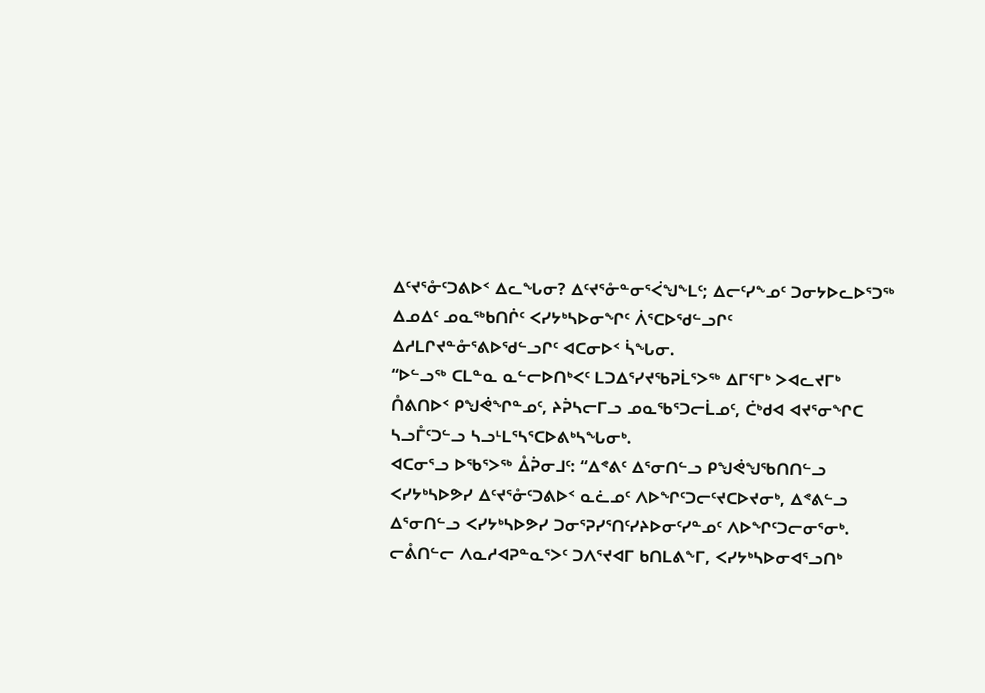ᐃᑦᔪᕐᓁᑦᑐᕕᐅᑉ ᐃᓚᖓᓂ? ᐃᑦᔪᕐᓁᓐᓂᕐᐹᖑᖕᒪᑦ; ᐃᓕᑦᓯᖕᓄᑦ ᑐᓂᔭᐅᓚᐅᕐᑐᖅ ᐃᓄᐃᑦ ᓄᓇᖅᑲᑎᒌᑦ ᐸᓯᔭᒃᓴᐅᓂᖏᑦ ᐲᕐᑕᐅᖁᓪᓗᒋᑦ ᐃᓱᒪᒋᔪᓐᓁᕐᕕᐅᖁᓪᓗᒋᑦ ᐊᑕᓂᐅᑉ ᓵᖓᓂ.
“ᐅᓪᓗᖅ ᑕᒪᓐᓇ ᓇᓪᓕᐅᑎᒃᐸᑦ ᒪᑐᐃᕐᓯᔪᖃᕈᒫᕐᐳᖅ ᐃᒥᕐᒥᒃ ᐳᐊᓚᔪᒥᒃ ᑍᕕᑎᐅᑉ ᑭᖑᕚᖏᓐᓄᑦ, ᔨᕉᓴᓕᒥᓗ ᓄᓇᖃᕐᑐᓕᒫᓄᑦ, ᑖᒃᑯᐊ ᐊᔪᕐᓂᖏᑕ ᓴᓗᒤᑦᑐᓪᓗ ᓴᓗᒻᒪᕐᓴᕐᑕᐅᕕᒃᓴᖓᓂᒃ.
ᐊᑕᓂᕐᓗ ᐅᖃᕐᐳᖅ ᐂᕉᓂᒧᑦ: “ᐃᕝᕕᑦ ᐃᕐᓂᑎᓪᓗ ᑭᖑᕚᖑᖃᑎᑎᓪᓗ ᐸᓯᔭᒃᓴᐅᕗᓯ ᐃᑦᔪᕐᓁᑦᑐᕕᐅᑉ ᓇᓛᓄᑦ ᐱᐅᖏᑦᑐᓕᑦᔪᑕᐅᔪᓂᒃ, ᐃᕝᕕᓪᓗ ᐃᕐᓂᑎᓪᓗ ᐸᓯᔭᒃᓴᐅᕗᓯ ᑐᓂᕐᕈᓯᕐᑎᑦᓯᔨᐅᓂᑦᓯᓐᓄᑦ ᐱᐅᖏᑦᑐᓕᓂᕐᓂᒃ.
ᓕᕔᑎᓪᓕ ᐱᓇᓱᐊᕈᓐᓇᕐᐳᑦ ᑐᐱᕐᔪᐊᒥ ᑲᑎᒪᕕᖕᒥ, ᐸᓯᔭᒃᓴᐅᓂᐊᕐᓗᑎᒃ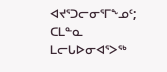ᐊᔪᕐᑐᓕᓂᕐᒥᖕᓄᑦ; ᑕᒪᓐᓇ ᒪᓕᒐᐅᓂᐊᕐᐳᖅ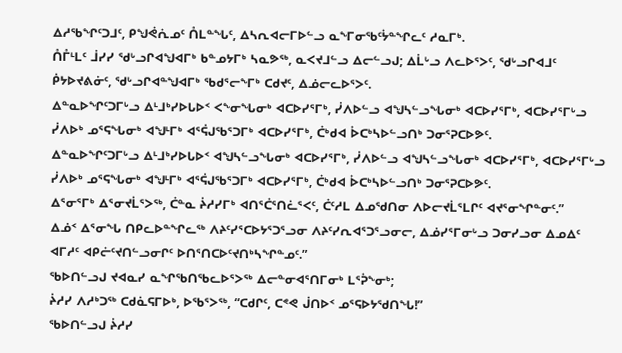ᐃᓱᖃᖏᑦᑐᒧᑦ, ᑭᖑᕚᕇᓄᑦ ᑍᒪᓐᖓᑦ, ᐃᓴᕆᐊᓕᒥᐅᓪᓗ ᓇᖕᒥᓂᖃᑦᔮᓐᖏᓚᑦ ᓱᓇᒥᒃ.
ᑍᒤᒻᒪᑦ ᒨᓯᓯ ᖁᒡᓗᒋᐊᖑᐊᒥᒃ ᑲᓐᓄᔭᒥᒃ ᓴᓇᕗᖅ, ᓇᐸᔪᒧᓪᓗ ᐃᓕᓪᓗᒍ; ᐃᒫᒡᓗ ᐱᓚᐅᕐᐳᑦ, ᖁᒡᓗᒋᐊᒧᑦ ᑮᔭᐅᔪᕕᓃᑦ, ᖁᒡᓗᒋᐊᓐᖑᐊᒥᒃ ᖃᑯᕐᓕᖕᒥᒃ ᑕᑯᔪᑦ, ᐃᓅᓕᓚᐅᕐᐳᑦ.
ᐃᓐᓇᐅᖏᑦᑐᒥᒡᓗ ᐃᒻᒧᒃᓯᐅᒐᐅᑉ ᐸᖕᓂᖓᓂᒃ ᐊᑕᐅᓯᕐᒥᒃ, ᓰᐱᐅᓪᓗ ᐊᖑᓴᓪᓗᖓᓂᒃ ᐊᑕᐅᓯᕐᒥᒃ, ᐊᑕᐅᓯᕐᒥᒡᓗ ᓰᐱᐅᒃ ᓄᕐᕋᖓᓂᒃ ᐊᖑᒻᒥᒃ ᐊᕐᕌᒍᖃᕐᑐᒥᒃ ᐊᑕᐅᓯᕐᒥᒃ, ᑖᒃᑯᐊ ᐆᑕᒃᓴᐅᓪᓗᑎᒃ ᑐᓂᕐᕈᑕᐅᕗᑦ.
ᐃᓐᓇᐅᖏᑦᑐᒥᒡᓗ ᐃᒻᒧᒃᓯᐅᒐᐅᑉ ᐊᖑᓴᓪᓗᖓᓂᒃ ᐊᑕᐅᓯᕐᒥᒃ, ᓰᐱᐅᓪᓗ ᐊᖑᓴᓪᓗᖓᓂᒃ ᐊᑕᐅᓯᕐᒥᒃ, ᐊᑕᐅᓯᕐᒥᒡᓗ ᓰᐱᐅᒃ ᓄᕐᕋᖓᓂᒃ ᐊᖑᒻᒥᒃ ᐊᕐᕌᒍᖃᕐᑐᒥᒃ ᐊᑕᐅᓯᕐᒥᒃ, ᑖᒃᑯᐊ ᐆᑕᒃᓴᐅᓪᓗᑎᒃ ᑐᓂᕐᕈᑕᐅᕗᑦ.
ᐃᕐᓂᕐᒥᒃ ᐃᕐᓂᔪᒫᕐᐳᖅ, ᑖᓐᓇ ᔩᓱᓯᒥᒃ ᐊᑎᕐᑖᕐᑎᓛᕐᐸᑦ, ᑖᑦᓱᒪ ᐃᓄᖁᑎᓂ ᐱᐅᓕᔪᒫᕐᒪᒋᑦ ᐊᔪᕐᓂᖏᓐᓂᑦ.”
ᐃᓅᑉ ᐃᕐᓂᖓ ᑎᑭᓚᐅᓐᖏᓚᖅ ᐱᔨᑦᓯᕐᑕᐅᔭᕐᑐᕐᓗᓂ ᐱᔨᑦᓯᕆᐊᕐᑐᕐᓗᓂᓕ, ᐃᓅᓯᕐᒥᓂᒡᓗ ᑐᓂᓯᓗᓂ ᐃᓄᐃᑦ ᐊᒥᓱᑦ ᐊᑭᓖᑦᔪᑎᓪᓗᓂᒋᑦ ᐅᑎᕐᑎᑕᐅᑦᔪᑎᒃᓴᖏᓐᓄᑦ.”
ᖃᐅᑎᓪᓗᒍ ᔪᐊᓇᓯ ᓇᖏᖃᑎᖃᓚᐅᕐᐳᖅ ᐃᓕᓐᓂᐊᕐᑎᒥᓂᒃ ᒪᕐᕉᖕᓂᒃ;
ᔩᓱᓯ ᐱᓱᒃᑐᖅ ᑕᑯᓈᕋᒥᐅᒃ, ᐅᖃᕐᐳᖅ, “ᑕᑯᒋᑦ, ᑕᕝᕙ ᒎᑎᐅᑉ ᓄᕐᕋᐅᔭᖁᑎᖓ!”
ᖃᐅᑎᓪᓗᒍ ᔩᓱᓯ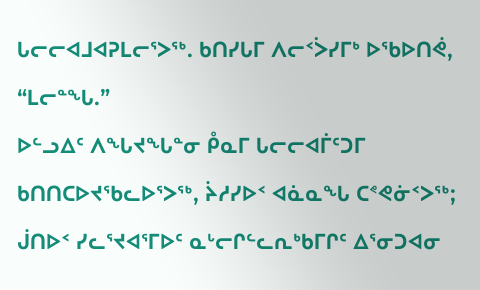ᒐᓕᓕᐊᒧᐊᕈᒪᓕᕐᐳᖅ. ᑲᑎᓯᒐᒥ ᐱᓕᑉᐴᓯᒥᒃ ᐅᖃᐅᑎᕚ, “ᒪᓕᓐᖓ.”
ᐅᓪᓗᐃᑦ ᐱᖓᔪᖓᓐᓂ ᑬᓇᒥ ᒐᓕᓕᐊᒦᑦᑐᒥ ᑲᑎᑎᑕᐅᔪᖃᓚᐅᕐᐳᖅ, ᔩᓱᓯᐅᑉ ᐊᓈᓇᖓ ᑕᕝᕙᓃᑉᐳᖅ;
ᒎᑎᐅᑉ ᓯᓚᕐᔪᐊᕐᒥᐅᑦ ᓇᒡᓕᒋᓪᓚᕆᒃᑲᒥᒋᑦ ᐃᕐᓂᑐᐊᓂ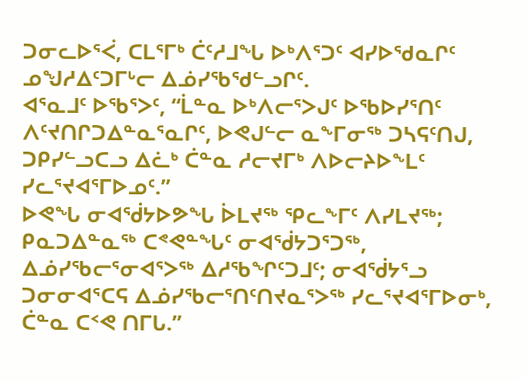ᑐᓂᓚᐅᕐᐹ, ᑕᒪᕐᒥᒃ ᑖᑦᓱᒧᖓ ᐅᒃᐱᕐᑐᑦ ᐊᓯᐅᖁᓇᒋᑦ ᓄᖑᓱᐃᑦᑐᒥᒡᓕ ᐃᓅᓯᖃᖁᓪᓗᒋᑦ.
ᐊᕐᓇᒧᑦ ᐅᖃᕐᐳᑦ, “ᒫᓐᓇ ᐅᒃᐱᓕᕐᐳᒍᑦ ᐅᖃᐅᓯᕐᑎᑦ ᐱᑦᔪᑎᒋᑐᐃᓐᓇᕐᓇᒋᑦ, ᐅᕙᒍᓪᓕ ᓇᖕᒥᓂᖅ ᑐᓴᕋᑦᑎᒍ, ᑐᑭᓯᓪᓗᑕᓗ ᐃᓛᒃ ᑖᓐᓇ ᓱᓕᔪᒥᒃ ᐱᐅᓕᔨᐅᖕᒪᑦ ᓯᓚᕐᔪᐊᕐᒥᐅᓄᑦ.”
ᐅᕙᖓ ᓂᐊᖂᔭᐅᕗᖓ ᐆᒪᔪᖅ ᕿᓚᖕᒥᑦ ᐱᓯᒪᔪᖅ; ᑭᓇᑐᐃᓐᓇᖅ ᑕᕝᕙᓐᖓᑦ ᓂᐊᖂᔭᑐᕐᑐᖅ, ᐃᓅᓯᖃᓕᕐᓂᐊᕐᐳᖅ ᐃᓱᖃᖏᑦᑐᒧᑦ; ᓂᐊᖂᔭᕐᓗ ᑐᓂᓂᐊᕐᑕᕋ ᐃᓅᓯᖃᓕᕐᑎᑦᑎᔪᓇᕐᐳᖅ ᓯᓚᕐᔪᐊᕐᒥᐅᓂᒃ, ᑖᓐᓇ ᑕᑉᕙ ᑎᒥᒐ.”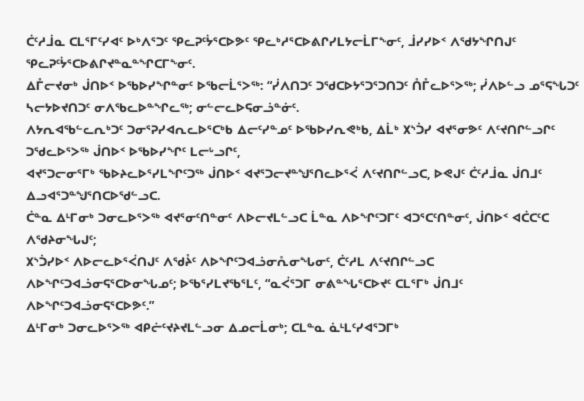ᑖᑦᓱᒨᓇ ᑕᒪᕐᒥᑦᓯᐊᑦ ᐅᒃᐱᕐᑐᑦ ᕿᓚᕈᑦᔮᕐᑕᐅᕗᑦ ᕿᓚᒃᓱᕐᑕᐅᕕᒋᓯᒪᔭᓕᒫᒥᖕᓂᑦ, ᒨᓯᓯᐅᑉ ᐱᖁᔭᖏᑎᒍᑦ ᕿᓚᕈᑦᔮᕐᑕᐅᕕᒋᔪᓐᓇᓐᖏᑕᒥᖕᓂᑦ.
ᐃᒤᓕᔪᓂᒃ ᒎᑎᐅᑉ ᐅᖃᐅᓯᖏᓐᓂᑦ ᐅᖃᓕᒫᕐᐳᖅ: “ᓰᐱᑎᑐᑦ ᑐᖁᑕᐅᔭᕐᑐᕐᑐᑎᑐᑦ ᑍᒤᓚᐅᕐᐳᖅ; ᓰᐱᐅᓪᓗ ᓄᕐᕋᖓᑐᑦ ᓴᓕᔭᐅᔪᑎᑐᑦ ᓂᐱᖃᓚᐅᓐᖏᓚᖅ; ᓂᓪᓕᓚᐅᕋᓂᓘᓐᓃᑦ.
ᐱᔭᕆᐊᖃᓪᓚᕆᒃᑐᑦ ᑐᓂᕐᕈᓯᐊᕆᓚᐅᕐᑕᒃᑲ ᐃᓕᑦᓯᓐᓄᑦ ᐅᖃᐅᓯᕆᕙᒃᑲ, ᐃᒫᒃ ᙭ᔅᑑᓯ ᐊᔪᕐᓂᕗᑦ ᐱᑦᔪᑎᒋᓪᓗᒋᑦ ᑐᖁᓚᐅᕐᐳᖅ ᒎᑎᐅᑉ ᐅᖃᐅᓯᖏᑦ ᒪᓕᒡᓗᒋᑦ,
ᐊᔪᕐᑐᓕᓂᕐᒥᒃ ᖃᐅᔨᓚᐅᕐᓯᒪᖏᑦᑐᖅ ᒎᑎᐅᑉ ᐊᔪᕐᑐᓕᔪᓐᖑᕐᑎᓚᐅᕐᐹ ᐱᑦᔪᑎᒋᓪᓗᑕ, ᐅᕙᒍᑦ ᑖᑦᓱᒨᓇ ᒎᑎᒧᑦ ᐃᓗᐊᕐᑐᓐᖑᕐᑎᑕᐅᖁᓪᓗᑕ.
ᑖᓐᓇ ᐃᒻᒥᓂᒃ ᑐᓂᓚᐅᕐᐳᖅ ᐊᔪᕐᓂᑦᑎᓐᓂᑦ ᐱᐅᓕᔪᒪᓪᓗᑕ ᒫᓐᓇ ᐱᐅᖏᑦᑐᒥᑦ ᐊᑐᕐᑕᑦᑎᓐᓂᑦ, ᒎᑎᐅᑉ ᐊᑖᑕᑦᑕ ᐱᖁᔨᓂᖓᒍᑦ;
᙭ᔅᑑᓯᐅᑉ ᐱᐅᓕᓚᐅᕐᐹᑎᒍᑦ ᐱᖁᔧᑦ ᐱᐅᖏᑦᑐᐊᓘᓂᕅᓂᖓᓂᑦ, ᑖᑦᓱᒪ ᐱᑦᔪᑎᒋᓪᓗᑕ ᐱᐅᖏᑦᑐᐊᓘᓂᕋᕐᑕᐅᓂᖓᓄᑦ; ᐅᖃᕐᓯᒪᔪᖃᕐᒪᑦ, “ᓇᐹᕐᑐᒥ ᓂᕕᓐᖓᕐᑕᐅᔪᑦ ᑕᒪᕐᒥᒃ ᒎᑎᒧᑦ ᐱᐅᖏᑦᑐᐊᓘᓂᕋᕐᑕᐅᕗᑦ.”
ᐃᒻᒥᓂᒃ ᑐᓂᓚᐅᕐᐳᖅ ᐊᑭᓖᑦᔪᔨᔪᒪᓪᓗᓂ ᐃᓄᓕᒫᓂᒃ; ᑕᒪᓐᓇ ᓈᒻᒪᑦᓯᐊᕐᑐᒥᒃ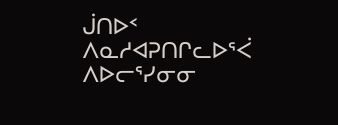ᒎᑎᐅᑉ ᐱᓇᓱᐊᕈᑎᒋᓚᐅᕐᐹ ᐱᐅᓕᕐᓯᓂᓂ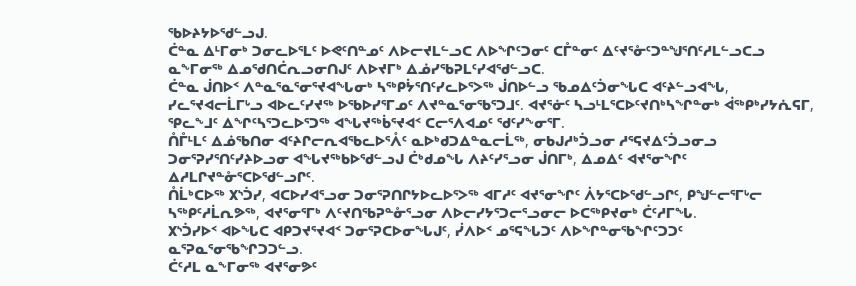ᖃᐅᔨᔭᐅᖁᓪᓗᒍ.
ᑖᓐᓇ ᐃᒻᒥᓂᒃ ᑐᓂᓚᐅᕐᒪᑦ ᐅᕙᑦᑎᓐᓄᑦ ᐱᐅᓕᔪᒪᓪᓗᑕ ᐱᐅᖏᑦᑐᓂᑦ ᑕᒤᓐᓂᑦ ᐃᑦᔪᕐᓁᑦᑐᓐᖑᕐᑎᑦᓱᒪᓪᓗᑕᓗ ᓇᖕᒥᓂᖅ ᐃᓄᖁᑎᑖᕆᓗᓂᑎᒍᑦ ᐱᐅᔪᒥᒃ ᐃᓅᓯᖃᕈᒪᑦᓯᐊᖁᓪᓗᑕ.
ᑖᓐᓇ ᒎᑎᐅᑉ ᐱᓐᓇᕐᓇᕐᓂᕐᔪᐊᖓᓂᒃ ᓴᖅᑭᔮᕐᑎᑦᓯᓚᐅᕐᐳᖅ ᒎᑎᐅᓪᓗ ᖃᓄᐃᑦᑑᓂᖓᑕ ᐊᑦᔨᓪᓗᐊᖓ, ᓯᓚᕐᔪᐊᓕᒫᒥᒡᓗ ᐊᐅᓚᑦᓯᔪᖅ ᐅᖃᐅᓯᕐᒥᓄᑦ ᐱᔪᓐᓇᕐᓂᖃᕐᑐᒧᑦ. ᐊᔪᕐᓃᑦ ᓴᓗᒻᒪᕐᑕᐅᑦᔪᑎᒃᓴᖏᓐᓂᒃ ᐋᖅᑭᒃᓯᔭᕇᕋᒥ, ᕿᓚᖕᒧᑦ ᐃᖏᑦᓴᕐᑐᓚᐅᕐᑐᖅ ᐊᖓᔪᖅᑳᕐᔪᐊᑉ ᑕᓕᕐᐱᐊᓄᑦ ᖁᑦᓯᖕᓂᕐᒥ.
ᑍᒤᒻᒪᑦ ᐃᓅᖃᑎᓂ ᐊᑦᔨᒋᓕᕆᐊᖃᓚᐅᕐᐰᑦ ᓇᐅᒃᑯᑐᐃᓐᓇᓕᒫᖅ, ᓂᑲᒍᓱᒃᑑᓗᓂ ᓱᕐᕋᔪᐃᑦᑑᓗᓂᓗ ᑐᓂᕐᕈᓯᕐᑎᑦᓯᔨᐅᓗᓂ ᐊᖓᔪᖅᑲᐅᖁᓪᓗᒍ ᑖᒃᑯᓄᖓ ᐱᔨᑦᓯᕐᓗᓂ ᒎᑎᒥᒃ, ᐃᓄᐃᑦ ᐊᔪᕐᓂᖏᑦ ᐃᓱᒪᒋᔪᓐᓁᕐᑕᐅᖁᓪᓗᒋᑦ.
ᑍᒫᒃᑕᐅᖅ ᙭ᔅᑑᓯ, ᐊᑕᐅᓯᐊᕐᓗᓂ ᑐᓂᕐᕈᑎᒋᔭᐅᓚᐅᕐᐳᖅ ᐊᒥᓱᑦ ᐊᔪᕐᓂᖏᑦ ᐲᔭᕐᑕᐅᖁᓪᓗᒋᑦ, ᑭᖑᓪᓕᕐᒥᒡᓕ ᓴᖅᑭᑦᓱᒫᕆᕗᖅ, ᐊᔪᕐᓂᕐᒥᒃ ᐱᑦᔪᑎᖃᕈᓐᓁᕐᓗᓂ ᐱᐅᓕᓯᔭᕐᑐᓕᕐᓗᓂᓕ ᐅᑕᖅᑭᔪᓂᒃ ᑖᑦᓱᒥᖓ.
᙭ᔅᑑᓯᐅᑉ ᐊᐅᖓᑕ ᐊᑭᑐᔪᕐᔪᐊᑉ ᑐᓂᕐᕈᑕᐅᓂᖓᒍᑦ, ᓰᐱᐅᑉ ᓄᕐᕋᖓᑐᑦ ᐱᐅᖏᓐᓂᖃᖏᑦᑐᑐᑦ ᓇᕐᕈᓇᕐᓂᖃᖏᑐᑐᓪᓗ.
ᑖᑦᓱᒪ ᓇᖕᒥᓂᖅ ᐊᔪᕐᓂᕗᑦ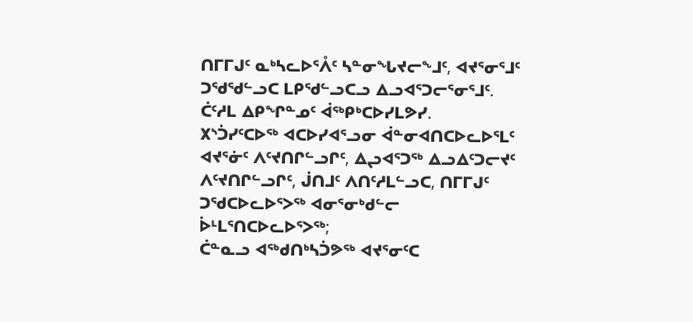ᑎᒥᒥᒍᑦ ᓇᒃᓴᓚᐅᕐᐰᑦ ᓴᓐᓂᖓᔪᓕᖕᒧᑦ, ᐊᔪᕐᓂᕐᒧᑦ ᑐᖁᖁᓪᓗᑕ ᒪᑭᖁᓪᓗᑕᓗ ᐃᓗᐊᕐᑐᓕᕐᓂᕐᒧᑦ. ᑖᑦᓱᒪ ᐃᑭᖏᓐᓄᑦ ᐋᖅᑭᒃᑕᐅᓯᒪᕗᓯ.
᙭ᔅᑑᓯᑦᑕᐅᖅ ᐊᑕᐅᓯᐊᕐᓗᓂ ᐋᓐᓂᐊᑎᑕᐅᓚᐅᕐᒪᑦ ᐊᔪᕐᓃᑦ ᐱᑦᔪᑎᒋᓪᓗᒋᑦ, ᐃᖢᐊᕐᑐᖅ ᐃᓗᐃᑦᑐᓕᔪᑦ ᐱᑦᔪᑎᒋᓪᓗᒋᑦ, ᒎᑎᒧᑦ ᐱᑎᑦᓱᒪᓪᓗᑕ, ᑎᒥᒥᒍᑦ ᑐᖁᑕᐅᓚᐅᕐᐳᖅ ᐊᓂᕐᓂᒃᑯᓪᓕ ᐆᒻᒪᕐᑎᑕᐅᓚᐅᕐᐳᖅ;
ᑖᓐᓇᓗ ᐊᖅᑯᑎᒃᓴᑑᕗᖅ ᐊᔪᕐᓂᑦᑕ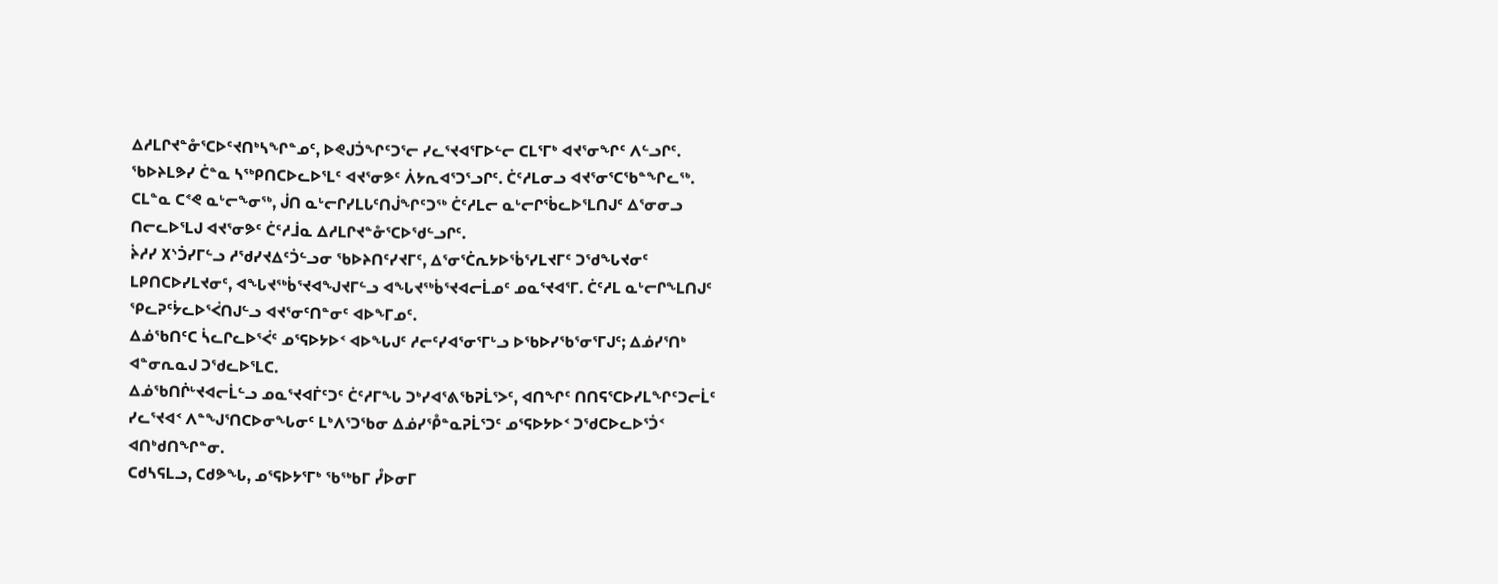ᐃᓱᒪᒋᔪᓐᓁᕐᑕᐅᑦᔪᑎᒃᓴᖏᓐᓄᑦ, ᐅᕙᒍᑑᖏᑦᑐᕐᓕ ᓯᓚᕐᔪᐊᕐᒥᐅᓪᓕ ᑕᒪᕐᒥᒃ ᐊᔪᕐᓂᖏᑦ ᐱᓪᓗᒋᑦ.
ᖃᐅᔨᒪᕗᓯ ᑖᓐᓇ ᓴᖅᑭᑎᑕᐅᓚᐅᕐᒪᑦ ᐊᔪᕐᓂᕗᑦ ᐲᔭᕆᐊᕐᑐᕐᓗᒋᑦ. ᑖᑦᓱᒪᓂᓗ ᐊᔪᕐᓂᕐᑕᖃᓐᖏᓚᖅ.
ᑕᒪᓐᓇ ᑕᕝᕙ ᓇᒡᓕᖕᓂᖅ, ᒎᑎ ᓇᒡᓕᒋᓯᒪᒐᑦᑎᒎᖏᑦᑐᖅ ᑖᑦᓱᒪᓕ ᓇᒡᓕᒋᖄᓚᐅᕐᒪᑎᒍᑦ ᐃᕐᓂᓂᓗ ᑎᓕᓚᐅᕐᒪᒍ ᐊᔪᕐᓂᕗᑦ ᑖᑦᓱᒨᓇ ᐃᓱᒪᒋᔪᓐᓁᕐᑕᐅᖁᓪᓗᒋᑦ.
ᔩᓱᓯ ᙭ᔅᑑᓯᒥᓪᓗ ᓱᖁᓯᔪᐃᑦᑑᓪᓗᓂ ᖃᐅᔨᑎᑦᓯᔪᒥᑦ, ᐃᕐᓂᕐᑖᕆᔭᐅᖄᕐᓯᒪᔪᒥᑦ ᑐᖁᖓᔪᓂᑦ ᒪᑭᑎᑕᐅᓯᒪᔪᓂᑦ, ᐊᖓᔪᖅᑳᕐᔪᐊᖑᔪᒥᓪᓗ ᐊᖓᔪᖅᑳᕐᔪᐊᓕᒫᓄᑦ ᓄᓇᕐᔪᐊᕐᒥ. ᑖᑦᓱᒪ ᓇᒡᓕᒋᖕᒪᑎᒍᑦ ᕿᓚᕈᑦᔮᓚᐅᕐᐹᑎᒍᓪᓗ ᐊᔪᕐᓂᑦᑎᓐᓂᑦ ᐊᐅᖕᒥᓄᑦ.
ᐃᓅᖃᑎᑦᑕ ᓵᓚᒋᓚᐅᕐᐹᑦ ᓄᕐᕋᐅᔭᐅᑉ ᐊᐅᖓᒍᑦ ᓱᓕᑦᓯᐊᕐᓂᕐᒥᒡᓗ ᐅᖃᐅᓯᖃᕐᓂᕐᒥᒍᑦ; ᐃᓅᓯᕐᑎᒃ ᐊᓐᓂᕆᓇᒍ ᑐᖁᓚᐅᕐᒪᑕ.
ᐃᓅᖃᑎᒌᒡᔪᐊᓕᒫᓪᓗ ᓄᓇᕐᔪᐊᒦᑦᑐᑦ ᑖᑦᓱᒥᖓ ᑐᒃᓯᐊᕐᕕᖃᕈᒫᕐᐳᑦ, ᐊᑎᖏᑦ ᑎᑎᕋᕐᑕᐅᓯᒪᖏᑦᑐᓕᒫᑦ ᓯᓚᕐᔪᐊᑉ ᐱᓐᖑᕐᑎᑕᐅᓂᖓᓂᑦ ᒪᒃᐱᕐᑐᖃᓂ ᐃᓅᓯᕾᓐᓇᕈᒫᕐᑐᑦ ᓄᕐᕋᐅᔭᐅᑉ ᑐᖁᑕᐅᓚᐅᕐᑑᑉ ᐊᑎᒃᑯᑎᖏᓐᓂ.
ᑕᑯᓴᕋᒪᓗ, ᑕᑯᕗᖓ, ᓄᕐᕋᐅᔭᕐᒥᒃ ᖃᖅᑲᒥ ᓮᐅᓂᒥ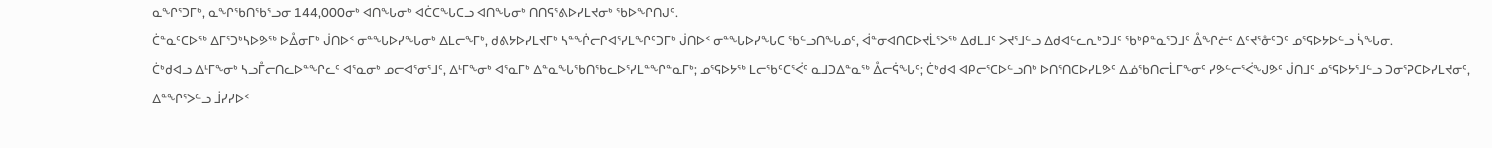ᓇᖏᕐᑐᒥᒃ, ᓇᖏᖃᑎᖃᕐᓗᓂ 144,000ᓂᒃ ᐊᑎᖓᓂᒃ ᐊᑖᑕᖓᑕᓗ ᐊᑎᖓᓂᒃ ᑎᑎᕋᕐᕕᐅᓯᒪᔪᓂᒃ ᖃᐅᖏᑎᒍᑦ.
ᑖᓐᓇᑦᑕᐅᖅ ᐃᒥᕐᑐᒃᓴᐅᕗᖅ ᐅᐂᓂᒥᒃ ᒎᑎᐅᑉ ᓂᓐᖓᐅᓯᖓᓂᒃ ᐃᒪᓕᖕᒥᒃ, ᑯᕕᔭᐅᓯᒪᔪᒥᒃ ᓴᓐᖐᓕᒋᐊᕐᓯᒪᖏᑦᑐᒥᒃ ᒎᑎᐅᑉ ᓂᓐᖓᐅᓯᖓᑕ ᖃᓪᓗᑎᖓᓄᑦ, ᐋᓐᓂᐊᑎᑕᐅᔪᒫᕐᐳᖅ ᐃᑯᒪᒧᑦ ᐳᔪᕐᒧᓪᓗ ᐃᑯᐊᓪᓚᕆᒃᑐᒧᑦ ᖃᒃᑭᓐᓇᕐᑐᒧᑦ ᐂᖏᓖᑦ ᐃᑦᔪᕐᓁᑦᑐᑦ ᓄᕐᕋᐅᔭᐅᓪᓗ ᓵᖓᓂ.
ᑖᒃᑯᐊᓗ ᐃᒻᒥᖕᓂᒃ ᓴᓗᒤᓕᑎᓚᐅᓐᖏᓚᑦ ᐊᕐᓇᓂᒃ ᓄᓕᐊᕐᓂᕐᒧᑦ, ᐃᒻᒥᖕᓂᒃ ᐊᕐᓇᒥᒃ ᐃᓐᓇᖓᖃᑎᖃᓚᐅᕐᓯᒪᓐᖏᓐᓇᒥᒃ; ᓄᕐᕋᐅᔭᖅ ᒪᓕᖃᑦᑕᕐᐹᑦ ᓇᒧᑐᐃᓐᓇᖅ ᐂᓕᕌᖓᑦ; ᑖᒃᑯᐊ ᐊᑭᓕᕐᑕᐅᓪᓗᑎᒃ ᐅᑎᕐᑎᑕᐅᓯᒪᕗᑦ ᐃᓅᖃᑎᓕᒫᒥᖕᓂᑦ ᓯᕗᓪᓕᕐᐹᖑᕗᑦ ᒎᑎᒧᑦ ᓄᕐᕋᐅᔭᕐᒧᓪᓗ ᑐᓂᕐᕈᑕᐅᓯᒪᔪᓂᑦ,
ᐃᓐᖏᕐᐳᓪᓗ ᒨᓯᓯᐅᑉ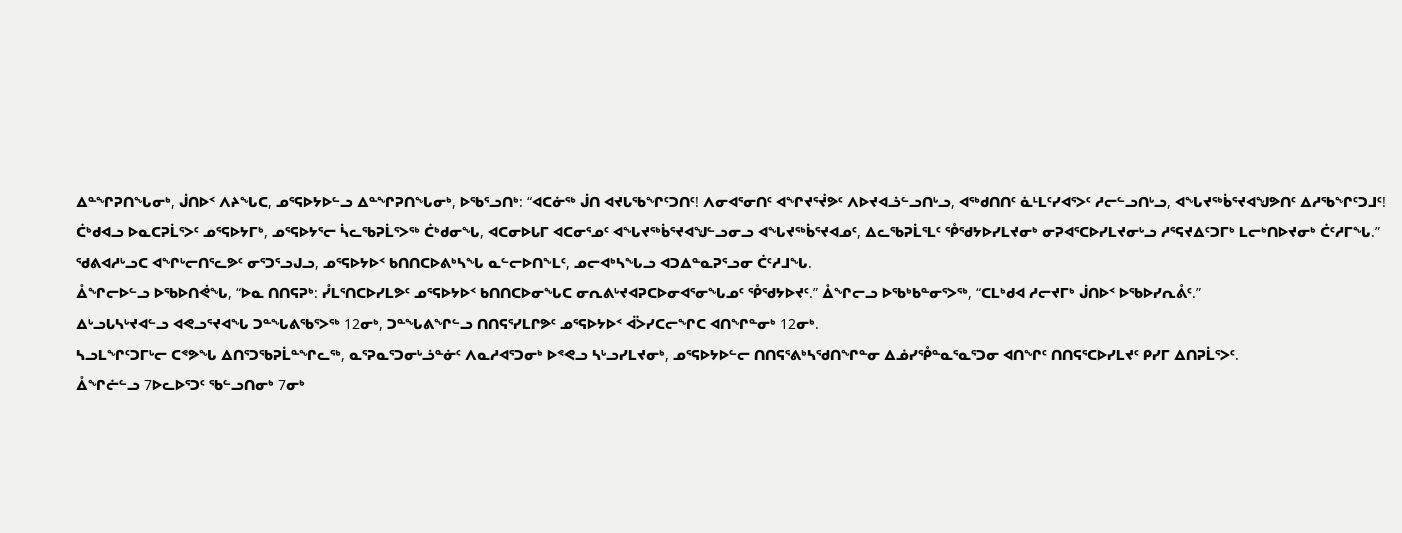ᐃᓐᖏᕈᑎᖓᓂᒃ, ᒎᑎᐅᑉ ᐱᔨᖓᑕ, ᓄᕐᕋᐅᔭᐅᓪᓗ ᐃᓐᖏᕈᑎᖓᓂᒃ, ᐅᖃᕐᓗᑎᒃ: “ᐊᑕᓃᖅ ᒎᑎ ᐊᔪᒐᖃᖏᑦᑐᑎᑦ! ᐱᓂᐊᕐᓂᑎᑦ ᐊᖏᔪᕐᔫᕗᑦ ᐱᐅᔪᐊᓘᓪᓗᑎᒡᓗ, ᐊᖅᑯᑎᑎᑦ ᓈᒻᒪᑦᓯᐊᕐᐳᑦ ᓱᓕᓪᓗᑎᒡᓗ, ᐊᖓᔪᖅᑳᕐᔪᐊᖑᕗᑎᑦ ᐃᓱᖃᖏᑦᑐᒧᑦ!
ᑖᒃᑯᐊᓗ ᐅᓇᑕᕈᒫᕐᐳᑦ ᓄᕐᕋᐅᔭᒥᒃ, ᓄᕐᕋᐅᔭᕐᓕ ᓵᓚᖃᕈᒫᕐᐳᖅ ᑖᒃᑯᓂᖓ, ᐊᑕᓂᐅᒐᒥ ᐊᑕᓂᕐᓄᑦ ᐊᖓᔪᖅᑳᕐᔪᐊᖑᓪᓗᓂᓗ ᐊᖓᔪᖅᑳᕐᔪᐊᓄᑦ, ᐃᓚᖃᕈᒫᕐᒪᑦ ᕾᖁᔭᐅᓯᒪᔪᓂᒃ ᓂᕈᐊᕐᑕᐅᓯᒪᔪᓂᒡᓗ ᓱᕐᕋᔪᐃᑦᑐᒥᒃ ᒪᓕᒃᑎᐅᔪᓂᒃ ᑖᑦᓱᒥᖓ.”
ᖁᕕᐊᓱᒡᓗᑕ ᐊᖏᒡᓕᑎᕐᓚᕗᑦ ᓂᕐᑐᕐᓗᒍᓗ, ᓄᕐᕋᐅᔭᐅᑉ ᑲᑎᑎᑕᐅᕕᒃᓴᖓ ᓇᓪᓕᐅᑎᖕᒪᑦ, ᓄᓕᐊᒃᓴᖓᓗ ᐊᑐᐃᓐᓇᕈᕐᓗᓂ ᑖᑦᓱᒧᖓ.
ᐂᖏᓕᐅᓪᓗ ᐅᖃᐅᑎᕚᖓ, “ᐅᓇ ᑎᑎᕋᕈᒃ: ᓮᒪᕐᑎᑕᐅᓯᒪᕗᑦ ᓄᕐᕋᐅᔭᐅᑉ ᑲᑎᑎᑕᐅᓂᖓᑕ ᓂᕆᕕᒡᔪᐊᕈᑕᐅᓂᐊᕐᓂᖓᓄᑦ ᕾᖁᔭᐅᔪᑦ.” ᐂᖏᓕᓗ ᐅᖃᒃᑲᓐᓂᕐᐳᖅ, “ᑕᒪᒃᑯᐊ ᓱᓕᔪᒥᒃ ᒎᑎᐅᑉ ᐅᖃᐅᓯᕆᕔᑦ.”
ᐃᒡᓗᒐᓴᒡᔪᐊᓪᓗ ᐊᕙᓗᕐᔪᐊᖓ ᑐᓐᖓᕕᖃᕐᐳᖅ 12ᓂᒃ, ᑐᓐᖓᕕᖏᓪᓗ ᑎᑎᕋᕐᓯᒪᒋᕗᑦ ᓄᕐᕋᐅᔭᐅᑉ ᐋᐴᓯᑕᓕᖏᑕ ᐊᑎᖏᓐᓂᒃ 12ᓂᒃ.
ᓴᓗᒪᖏᑦᑐᒥᒡᓕ ᑕᕝᕗᖓ ᐃᑎᕐᑐᖃᕈᒫᓐᖏᓚᖅ, ᓇᕐᕈᓇᕐᑐᓂᒡᓘᓐᓃᑦ ᐱᓇᓱᐊᕐᑐᓂᒃ ᐅᕝᕙᓗ ᓴᒡᓗᓯᒪᔪᓂᒃ, ᓄᕐᕋᐅᔭᐅᓪᓕ ᑎᑎᕋᕐᕕᒃᓴᖁᑎᖏᓐᓂ ᐃᓅᓯᕾᓐᓇᕐᓇᕐᑐᓂ ᐊᑎᖏᑦ ᑎᑎᕋᕐᑕᐅᓯᒪᔪᑦ ᑭᓯᒥ ᐃᑎᕈᒫᕐᐳᑦ.
ᐂᖏᓖᓪᓗ 7ᐅᓚᐅᕐᑐᑦ ᖃᓪᓗᑎᓂᒃ 7ᓂᒃ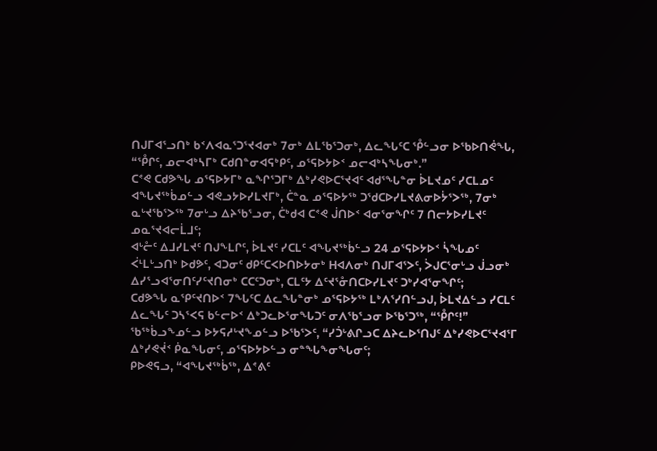ᑎᒍᒥᐊᕐᓗᑎᒃ ᑲᑉᐱᐊᓇᕐᑐᕐᔪᐊᓂᒃ 7ᓂᒃ ᐃᒪᖃᕐᑐᓂᒃ, ᐃᓚᖓᑦᑕ ᕾᓪᓗᓂ ᐅᖃᐅᑎᕚᖓ, “ᕾᒋᑦ, ᓄᓕᐊᒃᓴᒥᒃ ᑕᑯᑎᓐᓂᐊᕋᒃᑭᑦ, ᓄᕐᕋᐅᔭᐅᑉ ᓄᓕᐊᒃᓴᖓᓂᒃ.”
ᑕᕝᕙ ᑕᑯᕗᖓ ᓄᕐᕋᐅᔭᒥᒃ ᓇᖏᕐᑐᒥᒃ ᐃᒃᓯᕙᐅᑕᕐᔪᐊᑦ ᐊᑯᕐᖓᓐᓂ ᐆᒪᔪᓄᑦ ᓯᑕᒪᓄᑦ ᐊᖓᔪᖅᑳᓄᓪᓗ ᐊᕙᓗᔭᐅᓯᒪᔪᒥᒃ, ᑖᓐᓇ ᓄᕐᕋᐅᔭᖅ ᑐᖁᑕᐅᓯᒪᔪᕕᓂᐅᔮᕐᐳᖅ, 7ᓂᒃ ᓇᒡᔪᖃᕐᐳᖅ 7ᓂᒡᓗ ᐃᔨᖃᕐᓗᓂ, ᑖᒃᑯᐊ ᑕᕝᕙ ᒎᑎᐅᑉ ᐊᓂᕐᓂᖏᑦ 7 ᑎᓕᔭᐅᓯᒪᔪᑦ ᓄᓇᕐᔪᐊᓕᒫᒧᑦ;
ᐊᒡᓔᑦ ᐃᒧᓯᒪᔪᑦ ᑎᒍᖕᒪᒋᑦ, ᐆᒪᔪᑦ ᓯᑕᒪᑦ ᐊᖓᔪᖅᑳᓪᓗ 24 ᓄᕐᕋᐅᔭᐅᑉ ᓵᖓᓄᑦ ᐹᒻᒪᒡᓗᑎᒃ ᐅᑯᕗᑦ, ᐊᑐᓂᑦ ᑯᑭᑦᑕᐸᐅᑎᐅᔭᓂᒃ ᕼᐊᐱᓂᒃ ᑎᒍᒥᐊᕐᐳᑦ, ᐴᒍᑕᕐᓂᒡᓗ ᒎᓗᓂᒃ ᐃᓯᕐᓗᐊᕐᓂᑎᑦᓯᑦᔪᑎᓂᒃ ᑕᑕᑦᑐᓂᒃ, ᑕᒪᑦᔭ ᐃᑦᔪᕐᓁᑎᑕᐅᓯᒪᔪᑦ ᑐᒃᓯᐊᕐᓂᖏᑦ;
ᑕᑯᕗᖓ ᓇᕿᑦᔪᑎᐅᑉ 7ᖓᑦᑕ ᐃᓚᖓᓐᓂᒃ ᓄᕐᕋᐅᔭᖅ ᒪᒃᐱᕐᓯᑎᓪᓗᒍ, ᐆᒪᔪᐃᓪᓗ ᓯᑕᒪᑦ ᐃᓚᖓᑦ ᑐᓴᕐᐸᕋ ᑲᓪᓕᐅᑉ ᐃᒃᑐᓚᐅᕐᓂᖓᑐᑦ ᓂᐱᖃᕐᓗᓂ ᐅᖃᕐᑐᖅ, “ᕾᒋᑦ!”
ᖃᖅᑳᓗᖕᓄᓪᓗ ᐅᔭᕋᓱᒡᔪᖕᓄᓪᓗ ᐅᖃᕐᐳᑦ, “ᓯᑑᒡᕕᒋᓗᑕ ᐃᔨᓚᐅᕐᑎᒍᑦ ᐃᒃᓯᕙᐅᑕᕐᔪᐊᕐᒥ ᐃᒃᓯᕙᔫᑉ ᑮᓇᖓᓂᑦ, ᓄᕐᕋᐅᔭᐅᓪᓗ ᓂᓐᖓᖕᓂᖓᓂᑦ;
ᑭᐅᕙᕋᓗ, “ᐊᖓᔪᖅᑳᖅ, ᐃᕝᕕᑦ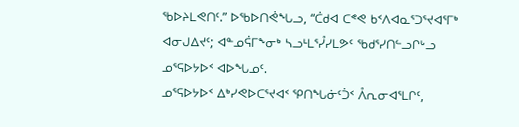ᖃᐅᔨᒪᕙᑎᑦ.” ᐅᖃᐅᑎᕚᖓᓗ, “ᑖᑯᐊ ᑕᕝᕙ ᑲᑉᐱᐊᓇᕐᑐᕐᔪᐊᕐᒥᒃ ᐊᓂᒍᐃᔪᑦ; ᐊᓐᓄᕌᒥᖕᓂᒃ ᓴᓗᒻᒪᕐᓮᓯᒪᕗᑦ ᖃᑯᕐᓯᑎᓪᓗᒋᒡᓗ ᓄᕐᕋᐅᔭᐅᑉ ᐊᐅᖓᓄᑦ.
ᓄᕐᕋᐅᔭᐅᑉ ᐃᒃᓯᕙᐅᑕᕐᔪᐊᑉ ᕿᑎᖓᓃᑦᑑᑉ ᐰᕆᓂᐊᕐᒪᒋᑦ,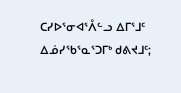ᑕᓯᐅᕐᓂᐊᕐᐰᓪᓗ ᐃᒥᕐᒧᑦ ᐃᓅᓯᖃᕐᓇᕐᑐᒥᒃ ᑯᕕᔪᒧᑦ;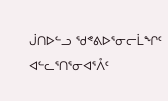ᒎᑎᐅᓪᓗ ᖁᕝᕕᐅᕐᓂᓕᒫᖏᑦ ᐊᓪᓚᕐᑎᕐᓂᐊᕐᐰᑦ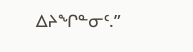ᐃᔨᖏᓐᓂᑦ.”